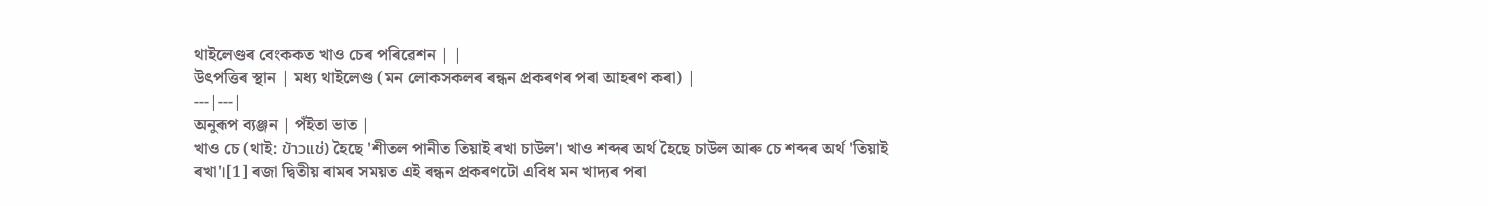থাইলেণ্ডৰ বেংককত খাও চেৰ পৰিৱেশন | |
উৎপত্তিৰ স্থান | মধ্য থাইলেণ্ড (মন লোকসকলৰ ৰন্ধন প্ৰকৰণৰ পৰা আহৰণ কৰা) |
---|---|
অনুৰূপ ব্যঞ্জন | পঁইতা ভাত |
খাও চে (থাই: ข้าวแช่) হৈছে 'শীতল পানীত তিয়াই ৰখা চাউল'। খাও শব্দৰ অৰ্থ হৈছে চাউল আৰু চে শব্দৰ অৰ্থ 'তিয়াই ৰখা'।[1] ৰজা দ্বিতীয় ৰামৰ সময়ত এই ৰন্ধন প্ৰকৰণটো এবিধ মন খাদ্যৰ পৰা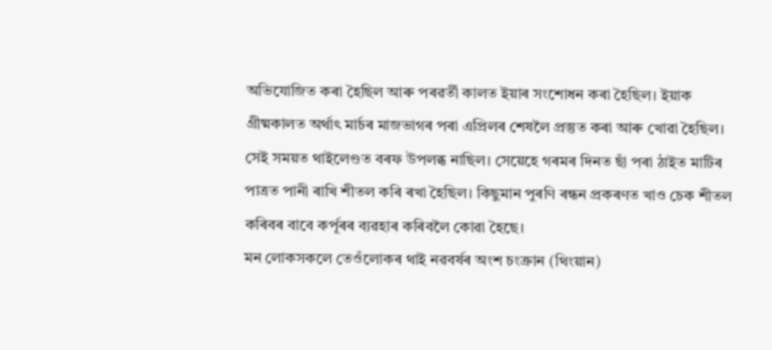অভিযোজিত কৰা হৈছিল আৰু পৰৱৰ্তী কালত ইয়াৰ সংশোধন কৰা হৈছিল। ইয়াক গ্ৰীষ্মকালত অৰ্থাৎ মাৰ্চৰ মাজভাগৰ পৰা এপ্ৰিলৰ শেষলৈ প্ৰস্তুত কৰা আৰু খোৱা হৈছিল। সেই সময়ত থাইলেণ্ডত বৰফ উপলব্ধ নাছিল। সেয়েহে গৰমৰ দিনত ছাঁ পৰা ঠাইত মাটিৰ পাত্ৰত পানী ৰাখি শীতল কৰি ৰখা হৈছিল। কিছুমান পুৰণি ৰন্ধন প্ৰকৰণত খাও চেক শীতল কৰিবৰ বাবে কৰ্পূৰৰ ব্যৱহাৰ কৰিবলৈ কোৱা হৈছে।
মন লোকসকলে তেওঁলোকৰ থাই নৱবৰ্ষৰ অংশ চংক্ৰান (থিংয়ান)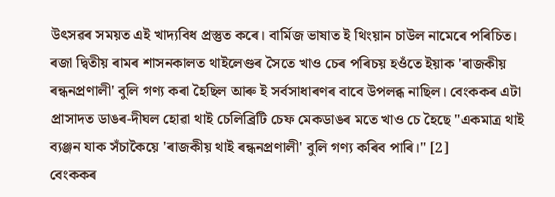উৎসৱৰ সময়ত এই খাদ্যবিধ প্ৰস্তুত কৰে। বাৰ্মিজ ভাষাত ই থিংয়ান চাউল নামেৰে পৰিচিত। ৰজা দ্বিতীয় ৰামৰ শাসনকালত থাইলেণ্ডৰ সৈতে খাও চেৰ পৰিচয় হওঁতে ইয়াক 'ৰাজকীয় ৰন্ধনপ্ৰণালী' বুলি গণ্য কৰা হৈছিল আৰু ই সৰ্বসাধাৰণৰ বাবে উপলব্ধ নাছিল। বেংককৰ এটা প্ৰাসাদত ডাঙৰ-দীঘল হোৱা থাই চেলিব্ৰিটি চেফ মেকডাঙৰ মতে খাও চে হৈছে "একমাত্ৰ থাই ব্যঞ্জন যাক সঁচাকৈয়ে 'ৰাজকীয় থাই ৰন্ধনপ্ৰণালী' বুলি গণ্য কৰিব পাৰি।" [2]
বেংককৰ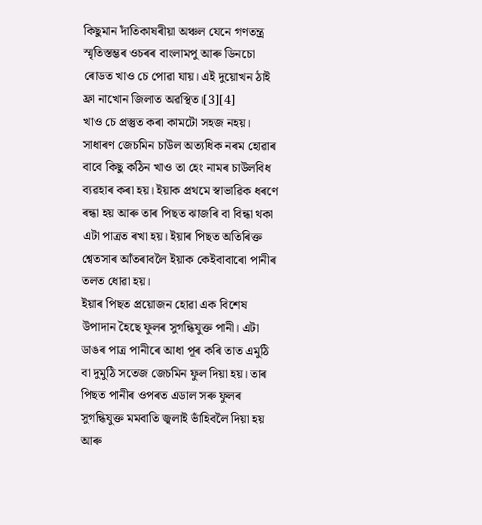কিছুমান দাঁতিকাষৰীয়া অঞ্চল যেনে গণতন্ত্ৰ স্মৃতিস্তম্ভৰ ওচৰৰ বাংলামপু আৰু ডিনচো ৰোডত খাও চে পোৱা যায়। এই দুয়োখন ঠাই ফ্ৰা নাখোন জিলাত অৱস্থিত।[3][4]
খাও চে প্ৰস্তুত কৰা কামটো সহজ নহয়। সাধাৰণ জেচমিন চাউল অত্যধিক নৰম হোৱাৰ বাবে কিছু কঠিন খাও তা হেং নামৰ চাউলবিধ ব্যৱহাৰ কৰা হয়। ইয়াক প্ৰথমে স্বাভাৱিক ধৰণে ৰন্ধা হয় আৰু তাৰ পিছত ঝাজৰি বা বিন্ধা থকা এটা পাত্ৰত ৰখা হয়। ইয়াৰ পিছত অতিৰিক্ত শ্বেতসাৰ আঁতৰাবলৈ ইয়াক কেইবাবাৰো পানীৰ তলত ধোৱা হয়।
ইয়াৰ পিছত প্ৰয়োজন হোৱা এক বিশেষ উপাদান হৈছে ফুলৰ সুগন্ধিযুক্ত পানী। এটা ডাঙৰ পাত্ৰ পানীৰে আধা পূৰ কৰি তাত এমুঠি বা দুমুঠি সতেজ জেচমিন ফুল দিয়া হয়। তাৰ পিছত পানীৰ ওপৰত এডাল সৰু ফুলৰ সুগন্ধিযুক্ত মমবাতি জ্বলাই ভাঁহিবলৈ দিয়া হয় আৰু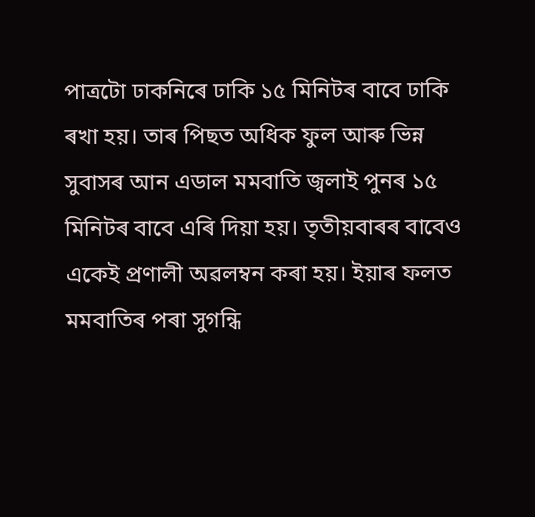পাত্ৰটো ঢাকনিৰে ঢাকি ১৫ মিনিটৰ বাবে ঢাকি ৰখা হয়। তাৰ পিছত অধিক ফুল আৰু ভিন্ন সুবাসৰ আন এডাল মমবাতি জ্বলাই পুনৰ ১৫ মিনিটৰ বাবে এৰি দিয়া হয়। তৃতীয়বাৰৰ বাবেও একেই প্ৰণালী অৱলম্বন কৰা হয়। ইয়াৰ ফলত মমবাতিৰ পৰা সুগন্ধি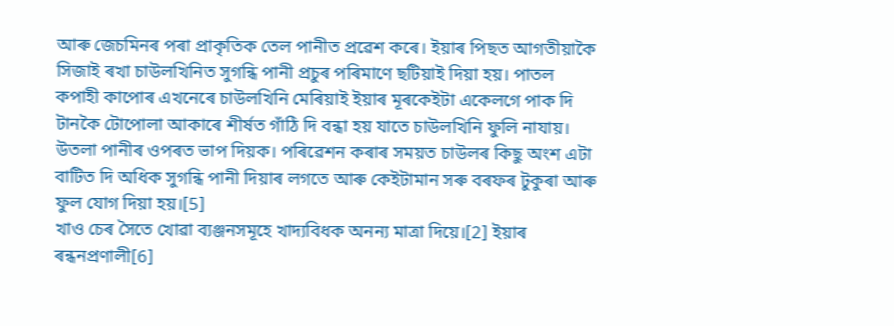আৰু জেচমিনৰ পৰা প্ৰাকৃতিক তেল পানীত প্ৰৱেশ কৰে। ইয়াৰ পিছত আগতীয়াকৈ সিজাই ৰখা চাউলখিনিত সুগন্ধি পানী প্ৰচুৰ পৰিমাণে ছটিয়াই দিয়া হয়। পাতল কপাহী কাপোৰ এখনেৰে চাউলখিনি মেৰিয়াই ইয়াৰ মূৰকেইটা একেলগে পাক দি টানকৈ টোপোলা আকাৰে শীৰ্ষত গাঁঠি দি বন্ধা হয় যাতে চাউলখিনি ফুলি নাযায়। উতলা পানীৰ ওপৰত ভাপ দিয়ক। পৰিৱেশন কৰাৰ সময়ত চাউলৰ কিছু অংশ এটা বাটিত দি অধিক সুগন্ধি পানী দিয়াৰ লগতে আৰু কেইটামান সৰু বৰফৰ টুকুৰা আৰু ফুল যোগ দিয়া হয়।[5]
খাও চেৰ সৈতে খোৱা ব্যঞ্জনসমূহে খাদ্যবিধক অনন্য মাত্ৰা দিয়ে।[2] ইয়াৰ ৰন্ধনপ্ৰণালী[6]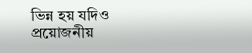ভিন্ন হয় যদিও প্ৰয়োজনীয়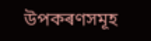উপকৰণসমূহ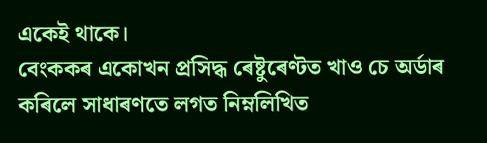একেই থাকে।
বেংককৰ একোখন প্ৰসিদ্ধ ৰেষ্টুৰেণ্টত খাও চে অৰ্ডাৰ কৰিলে সাধাৰণতে লগত নিম্নলিখিত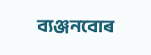ব্যঞ্জনবোৰ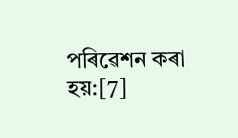পৰিৱেশন কৰা হয়:[7]